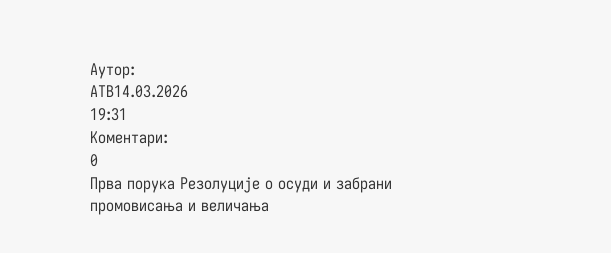Аутор:
АТВ14.03.2026
19:31
Коментари:
0
Прва порука Резолуције о осуди и забрани промовисања и величања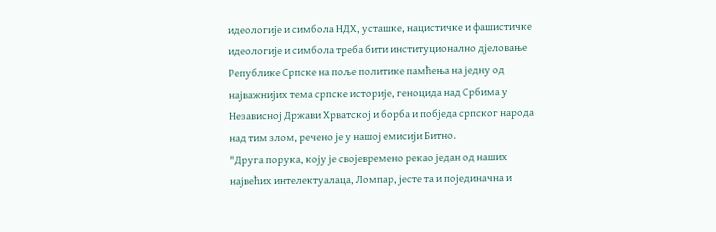идеологије и симбола НДХ, усташке, нацистичке и фашистичке идеологије и симбола треба бити институционално дјеловање Републике Српске на поље политике памћења на једну од најважнијих тема српске историје, геноцида над Србима у Независној Држави Хрватској и борба и побједа српског народа над тим злом, речено је у нашој емисији Битно.
"Друга порука, коју је својевремено рекао један од наших највећих интелектуалаца, Ломпар, јесте та и појединачна и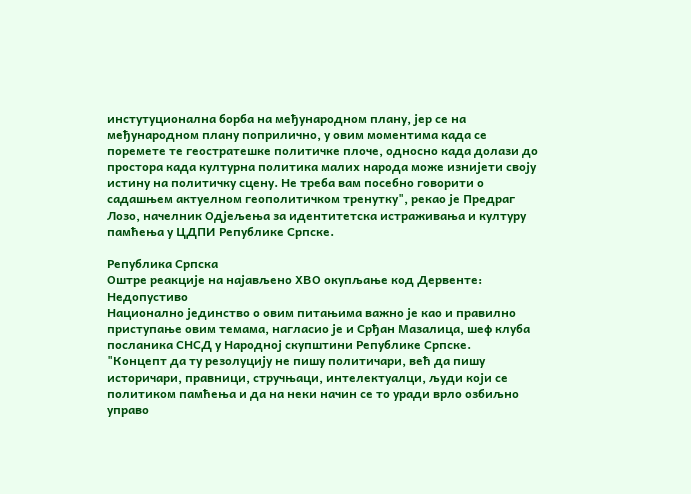инстутуционална борба на међународном плану, јер се на међународном плану поприлично, у овим моментима када се поремете те геостратешке политичке плоче, односно када долази до простора када културна политика малих народа може изнијети своју истину на политичку сцену. Не треба вам посебно говорити о садашњем актуелном геополитичком тренутку", рекао је Предраг Лозо, начелник Одјељења за идентитетска истраживања и културу памћења у ЦДПИ Републике Српске.

Република Српска
Оштре реакције на најављено ХВО окупљање код Дервенте: Недопустиво
Национално јединство о овим питањима важно је као и правилно приступање овим темама, нагласио је и Срђан Мазалица, шеф клуба посланика СНСД у Народној скупштини Републике Српске.
"Концепт да ту резолуцију не пишу политичари, већ да пишу историчари, правници, стручњаци, интелектуалци, људи који се политиком памћења и да на неки начин се то уради врло озбиљно управо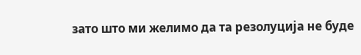зато што ми желимо да та резолуција не буде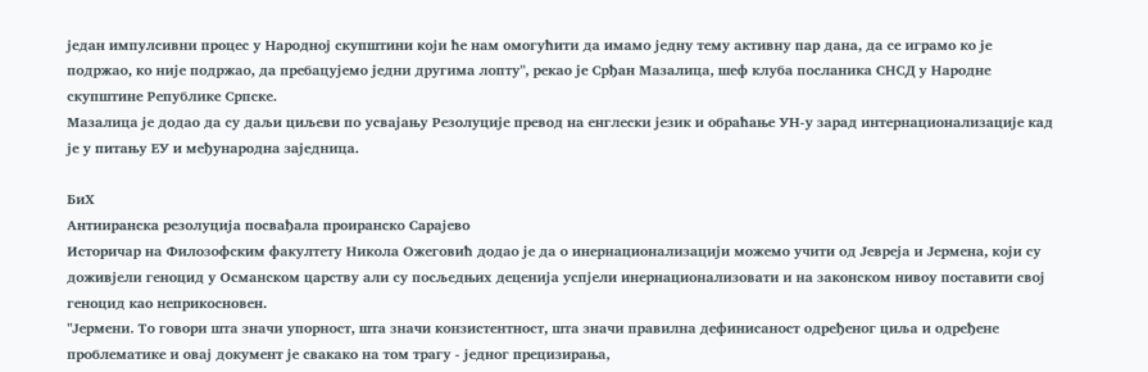један импулсивни процес у Народној скупштини који ће нам омогућити да имамо једну тему активну пар дана, да се играмо ко је подржао, ко није подржао, да пребацујемо једни другима лопту", рекао је Срђан Мазалица, шеф клуба посланика СНСД у Народне скупштине Републике Српске.
Мазалица је додао да су даљи циљеви по усвајању Резолуције превод на енглески језик и обраћање УН-у зарад интернационализације кад је у питању ЕУ и међународна заједница.

БиХ
Антииранска резолуција посвађала проиранско Сарајево
Историчар на Филозофским факултету Никола Ожеговић додао је да о инернационализацији можемо учити од Јевреја и Јермена, који су доживјели геноцид у Османском царству али су посљедњих деценија успјели инернационализовати и на законском нивоу поставити свој геноцид као неприкосновен.
"Јермени. То говори шта значи упорност, шта значи конзистентност, шта значи правилна дефинисаност одређеног циља и одређене проблематике и овај документ је свакако на том трагу - једног прецизирања,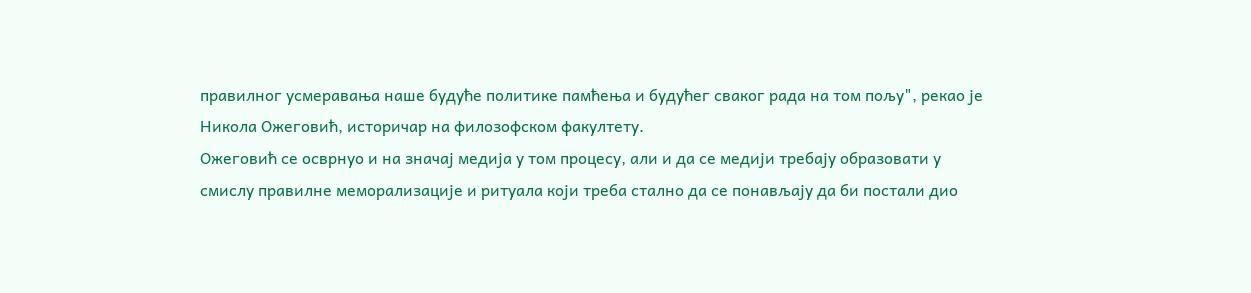правилног усмеравања наше будуће политике памћења и будућег сваког рада на том пољу", рекао је Никола Ожеговић, историчар на филозофском факултету.
Ожеговић се осврнуо и на значај медија у том процесу, али и да се медији требају образовати у смислу правилне меморализације и ритуала који треба стално да се понављају да би постали дио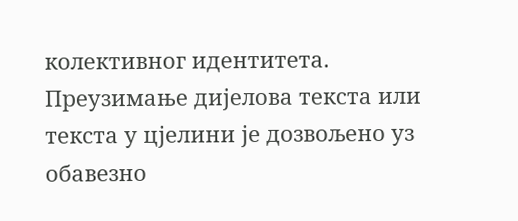колективног идентитета.
Преузимање дијелова текста или текста у цјелини је дозвољено уз обавезно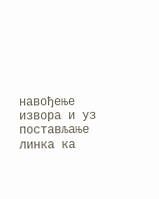навођење извора и уз постављање линка ка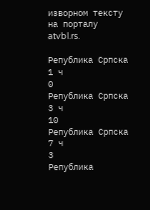изворном тексту на порталу atvbl.rs.

Република Српска
1 ч
0
Република Српска
3 ч
10
Република Српска
7 ч
3
Република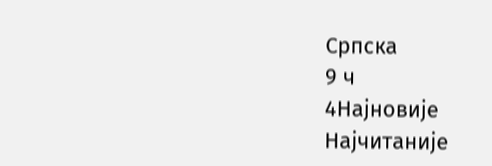Српска
9 ч
4Најновије
Најчитаније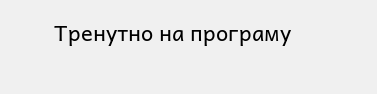Тренутно на програму